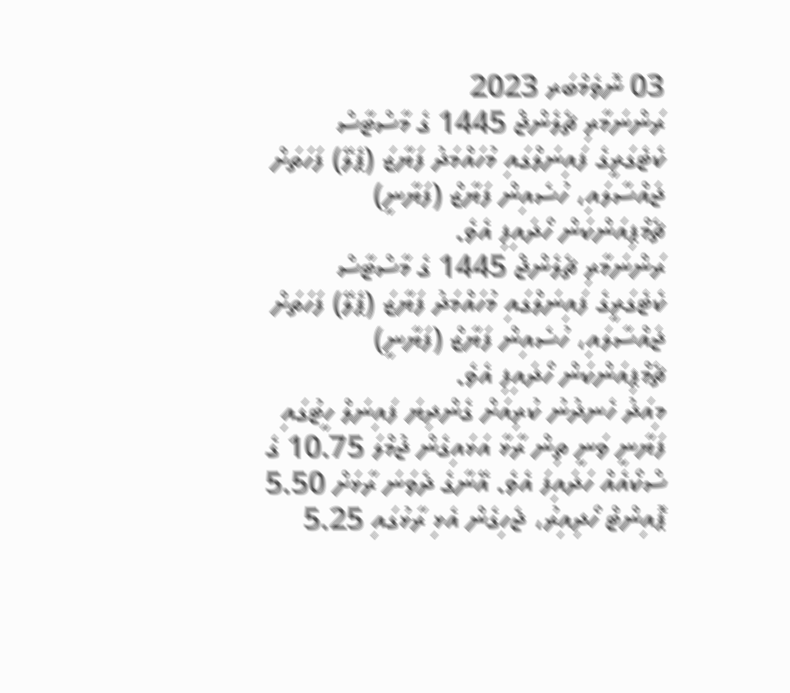03 ނޮވެމްބަރ 2023
ރަންނަމާރި ޗެލެންޖް 1445 ގެ މާސްޓާސް ކެޓެގަރީގެ ފައިނަލްގައި މުހައްމަދު ފަޔާޒަ (ޕެލޭ) ފަހަތަށް ޖައްސާލައި، ހުސެއިން ފަޔާޒް (ފަޔާނީ) ޗެމްޕިއަންކަން ހޯދައިފި އެވެ.
ރަންނަމާރި ޗެލެންޖް 1445 ގެ މާސްޓާސް ކެޓެގަރީގެ ފައިނަލްގައި މުހައްމަދު ފަޔާޒަ (ޕެލޭ) ފަހަތަށް ޖައްސާލައި، ހުސެއިން ފަޔާޒް (ފަޔާނީ) ޗެމްޕިއަންކަން ހޯދައިފި އެވެ.
މިއަދު ހެނދުނު ކުރިއަށް ގެންދިޔަ ފައިނަލް ހީޓުގައި ފަޔާނީ ވަނީ ތިން ރާޅާ އަޅައިގެން ޖުމްލަ 10.75 ގެ ސްކޯއެއް ހަދައިފަ އެވެ. އޭނާގެ ދެވަނަ ރާޅަށް 5.50 ޕޮއިންޓް ހޯދިއިރު، ޖެހިގެން އެޅި ރާޅުގައި 5.25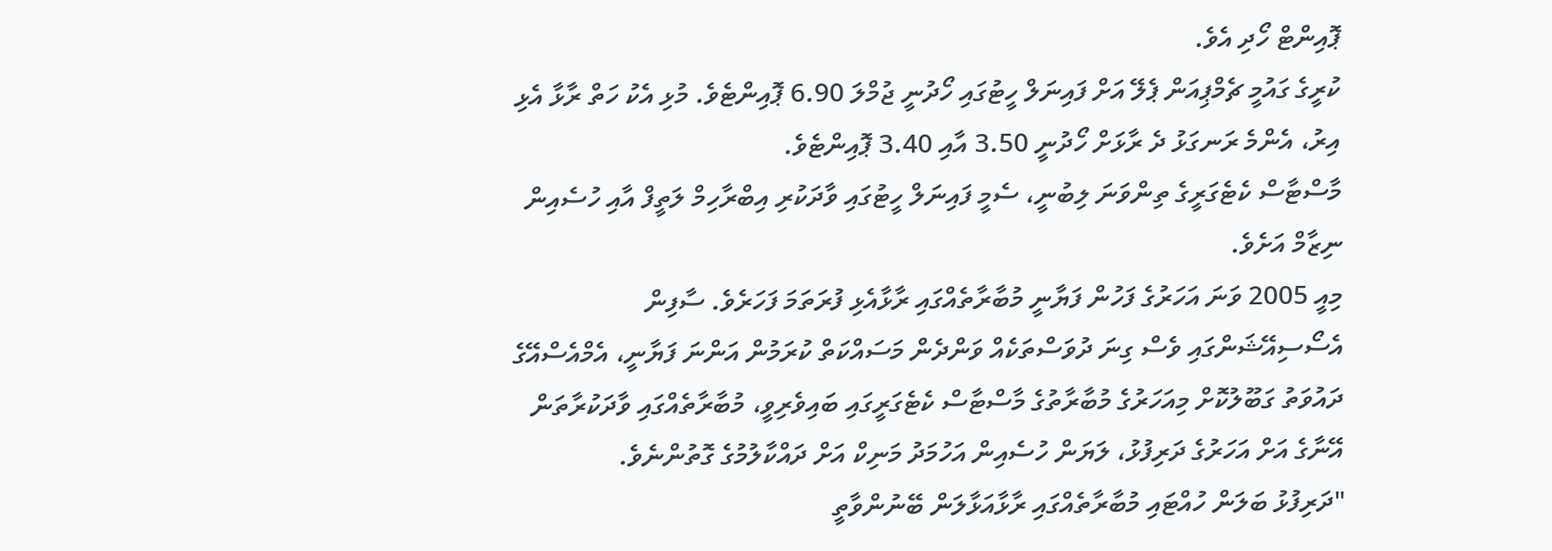ޕޮއިންޓް ހޯދި އެވެ.
ކުރީގެ ގައުމީ ޗެމްޕިއަން ޕެލޭ އަށް ފައިނަލް ހީޓުގައި ހޯދުނީ ޖުމްލަ 6.90 ޕޮއިންޓެވެ. މުޅި އެކު ހަތް ރާޅާ އެޅި އިރު، އެންމެ ރަނގަޅު ދެ ރާޅަށް ހޯދުނީ 3.50 އާއި 3.40 ޕޮއިންޓެވެ.
މާސްޓާސް ކެޓެގަރީގެ ތިންވަނަ ލިބުނީ، ސެމީ ފައިނަލް ހީޓުގައި ވާދަކުރި އިބްރާހިމް ލަތީފް އާއި ހުސެއިން ނިޒާމް އަށެވެ.
މިއީ 2005 ވަނަ އަހަރުގެ ފަހުން ފަޔާނީ މުބާރާތެއްގައި ރާޅާއެޅި ފުރަތަމަ ފަހަރެވެ. ސާފިން އެސޯސިއޭޝަންގައި ވެސް ގިނަ ދުވަސްތަކެއް ވަންދެން މަސައްކަތް ކުރަމުން އަންނަ ފަޔާނީ، އެމްއެސްއޭގެ ދައުވަތު ގަބޫލުކޮށް މިއަހަރުގެ މުބާރާތުގެ މާސްޓާސް ކެޓެގަރީގައި ބައިވެރިވީ، މުބާރާތެއްގައި ވާދަކުރާތަން އޭނާގެ އަށް އަހަރުގެ ދަރިފުޅު، ލަޔަން ހުސެއިން އަހުމަދު މަނިކް އަށް ދައްކާލުމުގެ ގޮތުންނެވެ.
"ދަރިފުޅު ބަލަން ހުއްޓައި މުބާރާތެއްގައި ރާޅާއަޅާލަން ބޭނުންވާތީ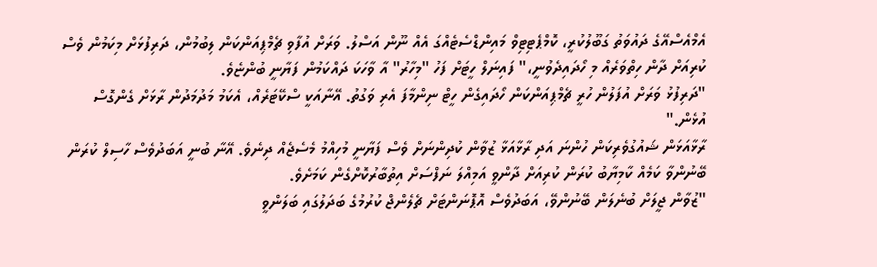އެމްއެސްއޭގެ ދައުވަތު ގަބޫލުކުރީ، ކޮމްޕެޓިޓިވް މައިންޑްސެޓެއްގަ އެއް ނޫން އަސްލު. ވަރަށް އުފާވި ޗެމްޕިއަންކަން ލިބުމުން، ދަރިފުޅަށް މިކަމުން ވެސް ކުރިއަށް ދާން ހިތްވަރެއް މި ހޯދައިދެވުނީ،" ފައިނަލް ހީޓަށް ފަހު "މިހާރު" އާ ވާހަކަ ދައްކަމުން ފަޔާނީ ބުންޏެވެ.
"ދަރިފުޅު ވަރަށް އުފަލުން ހުރީ ޗެމްޕިއަންކަން ހޯދައިގެން ހީޓް ނިންމާފަ އެރި ވަގުތު. އޭނާއަކީ ސްކޭޓަރެއް، އެކަމު މަދުމަދުން ރާޅަށް ގެންގޮސް އުޅެން."
ރާޅާއަޅަން ޝައުގުވެރިކަން ހުންނަ އަދި ރާޅާއަޅާ ޒުވާން ކުދިންނަށް ވެސް ފަޔާނީ މުހިއްމު މެސެޖެއް ދިނެވެ. އޭނާ ބުނީ އަބަދުވެސް ހާސިލް ކުރަން ބޭނުންވާ ކަމެއް ކާމިޔާބު ކުރަން ކުރިއަށް ދާންވީ އަމިއްލަ ނަފްސަށް އިތުބާރުކޮށްގެން ކަމަށެވެ.
"ޒުވާން ޖީލަށް ބުނެލަން ބޭނުންވޭ، އަބަދުވެސް އޮޕޮނަންޓަށް ޗެލެންޖް ކުރުމުގެ ބަދަލުގައި ބަލަންވީ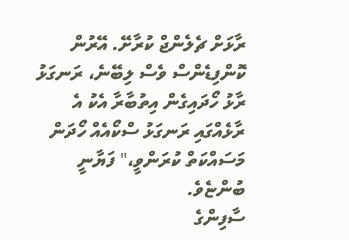ރާޅަށް ޗެލެންޖް ކުރާށޭ. އޭރުން ކޮންފިޑެންސް ވެސް ލިބޭނެ، ރަނގަޅު ރާޅު ހޯދައިގެން އިތުބާރާ އެކު އެ ރާޅެއްގައި ރަނގަޅު ސްކޯއެއް ހޯދަން މަސައްކަތް ކުރަންވީ،" ފަޔާނީ ބުންޏެވެ.
ސާފިންގެ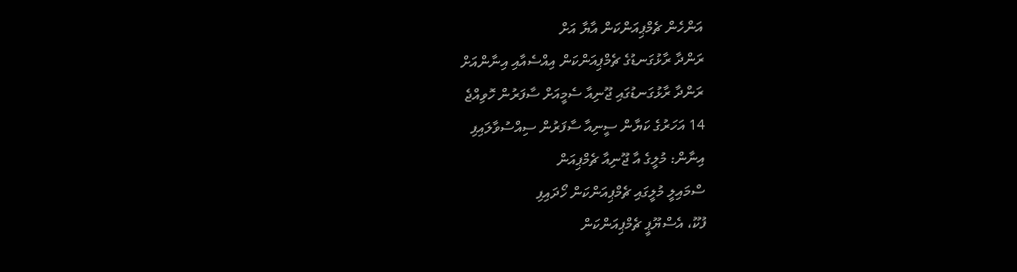އަންހެން ޗެމްޕިއަންކަން އާޔާ އަށް
ރަންދާ ރާޅުގަނޑުގެ ޗެމްޕިއަންކަން އިއްސެއާއި އިނާންއަށް
ރަންދާ ރާޅުގަނޑުގައި ޖޫނިއާ ސެމީއަށް ސާފަރުން ހޮވިއްޖެ
14 އަހަރުގެ ކަޔާން ސީނިއާ ސާފަރުން ސިއްސުވާލައިފި
އިނާން: މުލީގެ އާ ޖޫނިއާ ޗެމްޕިއަން
ސްމައިލީ މުލީގައި ޗެމްޕިއަންކަން ހޯދައިފި
ފުކޫ، އެސްޔޫޕީ ޗެމްޕިއަންކަން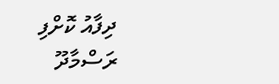ދިފާއު ކޮށްފި
ރަސްމާދޫ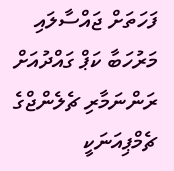ފަހަތަށް ޖައްސާލައި މަރުހަބާ ކަޕް ގައްދުއަށް
ރަންނަމާރި ޗެލެންޖްގެ ޗެމްޕިއަނަކީ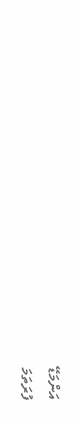އަންމަޑޭ
ފުރަތަމަ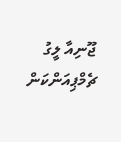ޖޫނިއާ ލީގު ޗެމްޕިއަންކަން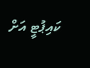ކައިޕުޓީ އަށް